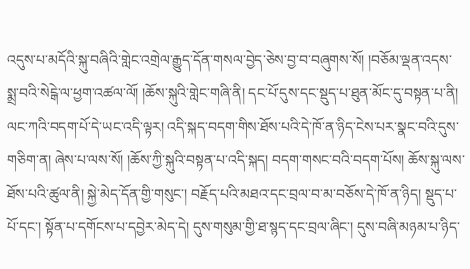འདུས་པ་མདོའི་སྐུ་བཞིའི་གླེང་འགྲེལ་རྒྱུད་དོན་གསལ་བྱེད་ཅེས་བྱ་བ་བཞུགས་སོ། །བཅོམ་ལྡན་འདས་སྨྲ་བའི་སེངྒེ་ལ་ཕྱག་འཚལ་ལོ། །ཆོས་སྐུའི་གླེང་གཞི་ནི། དང་པོ་དུས་དང་སྡུད་པ་ཐུན་མོང་དུ་བསྟན་པ་ནི། ལང་ཀའི་བདག་པོ་དེ་ཡང་འདི་ལྟར། འདི་སྐད་བདག་གིས་ཐོས་པའི་དེ་ཁོ་ན་ཉིད་ངེས་པར་སྣང་བའི་དུས་གཅིག་ན། ཞེས་པ་ལས་སོ། །ཆོས་ཀྱི་སྐུའི་བསྟན་པ་འདི་སྐད། བདག་གསང་བའི་བདག་པོས། ཆོས་སྐུ་ལས་ཐོས་པའི་ཚུལ་ནི། སྐྱེ་མེད་དོན་གྱི་གསུང་། བརྗོད་པའི་མཐའ་དང་བྲལ་བ་མ་བཅོས་དེ་ཁོ་ན་ཉིད། སྡུད་པ་པོ་དང་། སྟོན་པ་དགོངས་པ་དབྱེར་མེད་དེ། དུས་གསུམ་གྱི་ཐ་སྙད་དང་བྲལ་ཞིང་། དུས་བཞི་མཉམ་པ་ཉིད་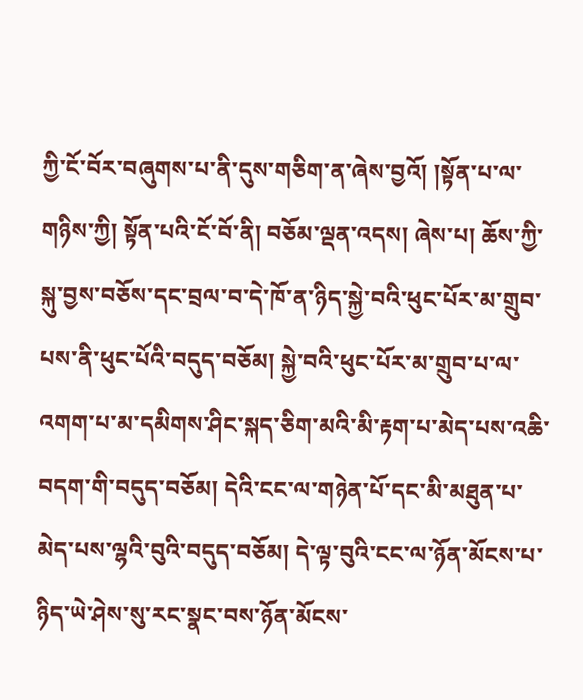ཀྱི་ངོ་བོར་བཞུགས་པ་ནི་དུས་གཅིག་ན་ཞེས་བྱའོ། །སྟོན་པ་ལ་གཉིས་ཀྱི། སྟོན་པའི་ངོ་བོ་ནི། བཅོམ་ལྡན་འདས། ཞེས་པ། ཆོས་ཀྱི་སྐུ་བྱས་བཅོས་དང་བྲལ་བ་དེ་ཁོ་ན་ཉིད་སྐྱེ་བའི་ཕུང་པོར་མ་གྲུབ་པས་ནི་ཕུང་པོའི་བདུད་བཅོམ། སྐྱེ་བའི་ཕུང་པོར་མ་གྲུབ་པ་ལ་འགག་པ་མ་དམིགས་ཤིང་སྐད་ཅིག་མའི་མི་རྟག་པ་མེད་པས་འཆི་བདག་གི་བདུད་བཅོམ། དེའི་ངང་ལ་གཉེན་པོ་དང་མི་མཐུན་པ་མེད་པས་ལྷའི་བུའི་བདུད་བཅོམ། དེ་ལྟ་བུའི་ངང་ལ་ཉོན་མོངས་པ་ཉིད་ཡེ་ཤེས་སུ་རང་སྣང་བས་ཉོན་མོངས་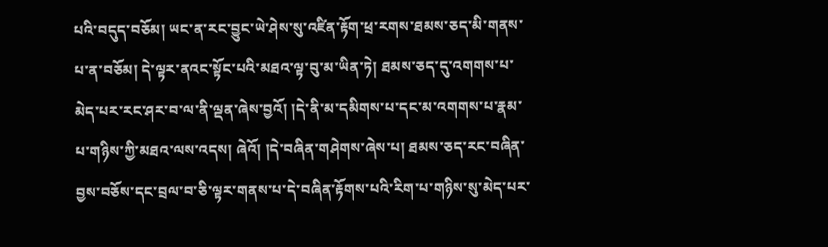པའི་བདུད་བཅོམ། ཡང་ན་རང་བྱུང་ཡེ་ཤེས་སུ་འཛིན་རྟོག་ཕྲ་རགས་ཐམས་ཅད་མི་གནས་པ་ན་བཅོམ། དེ་ལྟར་ནའང་སྟོང་པའི་མཐའ་ལྟ་བུ་མ་ཡིན་ཏེ། ཐམས་ཅད་དུ་འགགས་པ་མེད་པར་རང་ཤར་བ་ལ་ནི་ལྡན་ཞེས་བྱའོ། །དེ་ནི་མ་དམིགས་པ་དང་མ་འགགས་པ་རྣམ་པ་གཉིས་ཀྱི་མཐའ་ལས་འདས། ཞེའོ། །དེ་བཞིན་གཤེགས་ཞེས་པ། ཐམས་ཅད་རང་བཞིན་བྱས་བཅོས་དང་བྲལ་བ་ཅི་ལྟར་གནས་པ་དེ་བཞིན་རྟོགས་པའི་རིག་པ་གཉིས་སུ་མེད་པར་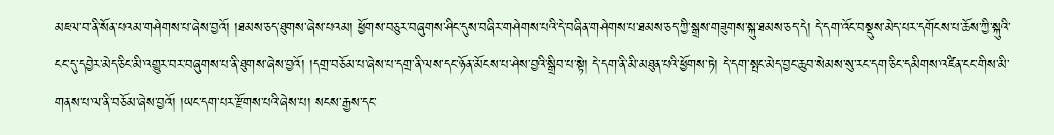མཇལ་བ་ནི་སོན་པའམ་གཤེགས་པ་ཞེས་བྱའོ། །ཐམས་ཅད་ཐུགས་ཞེས་པའམ། ཕྱོགས་བཅུར་བཞུགས་ཤིང་དུས་བཞིར་གཤེགས་པའི་དེ་བཞིན་གཤེགས་པ་ཐམས་ཅད་ཀྱི་སྒྲས་གཟུགས་སྐུ་ཐམས་ཅད་དེ། དེ་དག་འོང་བསྡུས་མེད་པར་དགོངས་པ་ཆོས་ཀྱི་སྐུའི་ངང་དུ་དབྱེར་མེད་ཅིང་མི་འགྱུར་བར་བཞུགས་པ་ནི་ཐུགས་ཞེས་བྱའོ། །དགྲ་བཅོམ་པ་ཞེས་པ་དགྲ་ནི་ལས་དང་ཉོན་མོངས་པ་ཤེས་བྱའི་སྒྲིབ་པ་སྟེ། དེ་དག་ནི་མི་མཐུན་པའི་ཕྱོགས་ཏེ། དེ་དག་སྤང་མེད་བྱང་ཆུབ་སེམས་སུ་རང་དག་ཅིང་དམིགས་འཛིན་ངང་གིས་མི་གནས་པ་ལ་ནི་བཅོམ་ཞེས་བྱའོ། །ཡང་དག་པར་རྫོགས་པའི་ཞེས་པ། སངས་རྒྱས་དང་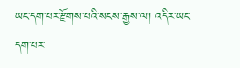ཡང་དག་པར་རྫོགས་པའི་སངས་རྒྱས་ལ། འདིར་ཡང་དག་པར་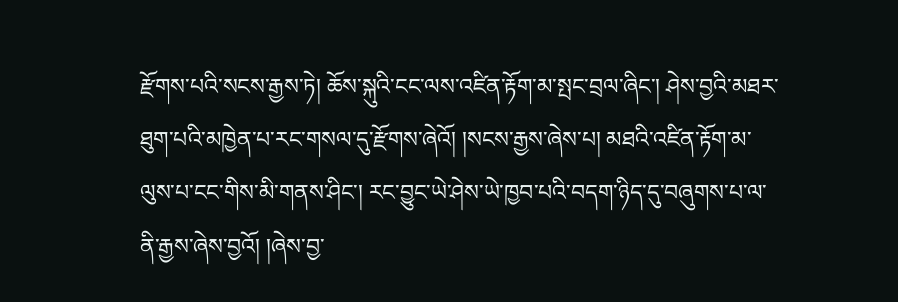རྫོགས་པའི་སངས་རྒྱས་ཏེ། ཆོས་སྐུའི་ངང་ལས་འཛིན་རྟོག་མ་སྤང་བྲལ་ཞིང་། ཤེས་བྱའི་མཐར་ཐུག་པའི་མཁྱེན་པ་རང་གསལ་དུ་རྫོགས་ཞེའོ། །སངས་རྒྱས་ཞེས་པ། མཐའི་འཛིན་རྟོག་མ་ལུས་པ་ངང་གིས་མི་གནས་ཤིང་། རང་བྱུང་ཡེ་ཤེས་ཡེ་ཁྱབ་པའི་བདག་ཉིད་དུ་བཞུགས་པ་ལ་ནི་རྒྱས་ཞེས་བྱའོ། །ཞེས་བྱ་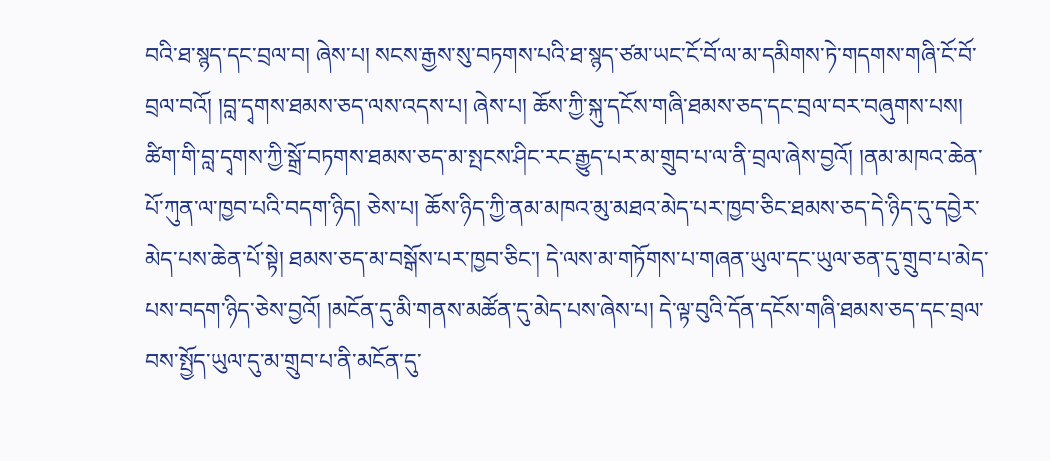བའི་ཐ་སྙད་དང་བྲལ་བ། ཞེས་པ། སངས་རྒྱས་སུ་བཏགས་པའི་ཐ་སྙད་ཙམ་ཡང་ངོ་བོ་ལ་མ་དམིགས་ཏེ་གདགས་གཞི་ངོ་བོ་བྲལ་བའོ། །བླ་དྭགས་ཐམས་ཅད་ལས་འདས་པ། ཞེས་པ། ཆོས་ཀྱི་སྐུ་དངོས་གཞི་ཐམས་ཅད་དང་བྲལ་བར་བཞུགས་པས། ཚིག་གི་བླ་དྭགས་ཀྱི་སྒྲོ་བཏགས་ཐམས་ཅད་མ་སྤངས་ཤིང་རང་རྒྱུད་པར་མ་གྲུབ་པ་ལ་ནི་བྲལ་ཞེས་བྱའོ། །ནམ་མཁའ་ཆེན་པོ་ཀུན་ལ་ཁྱབ་པའི་བདག་ཉིད། ཅེས་པ། ཆོས་ཉིད་ཀྱི་ནམ་མཁའ་མུ་མཐའ་མེད་པར་ཁྱབ་ཅིང་ཐམས་ཅད་དེ་ཉིད་དུ་དབྱེར་མེད་པས་ཆེན་པོ་སྟེ། ཐམས་ཅད་མ་བསྒོས་པར་ཁྱབ་ཅིང་། དེ་ལས་མ་གཏོགས་པ་གཞན་ཡུལ་དང་ཡུལ་ཅན་དུ་གྲུབ་པ་མེད་པས་བདག་ཉིད་ཅེས་བྱའོ། །མངོན་དུ་མི་གནས་མཚོན་དུ་མེད་པས་ཞེས་པ། དེ་ལྟ་བུའི་དོན་དངོས་གཞི་ཐམས་ཅད་དང་བྲལ་བས་སྤྱོད་ཡུལ་དུ་མ་གྲུབ་པ་ནི་མངོན་དུ་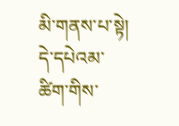མི་གནས་པ་སྟེ། དེ་དཔེའམ་ཚིག་གིས་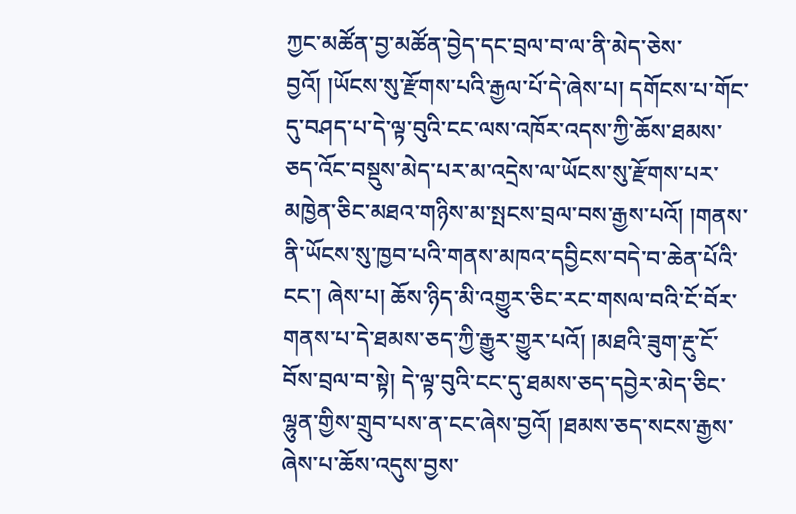ཀྱང་མཚོན་བྱ་མཚོན་བྱེད་དང་བྲལ་བ་ལ་ནི་མེད་ཅེས་བྱའོ། །ཡོངས་སུ་རྫོགས་པའི་རྒྱལ་པོ་དེ་ཞེས་པ། དགོངས་པ་གོང་དུ་བཤད་པ་དེ་ལྟ་བུའི་ངང་ལས་འཁོར་འདས་ཀྱི་ཆོས་ཐམས་ཅད་འོང་བསྡུས་མེད་པར་མ་འདྲེས་ལ་ཡོངས་སུ་རྫོགས་པར་མཁྱེན་ཅིང་མཐའ་གཉིས་མ་སྤངས་བྲལ་བས་རྒྱས་པའོ། །གནས་ནི་ཡོངས་སུ་ཁྱབ་པའི་གནས་མཁའ་དབྱིངས་བདེ་བ་ཆེན་པོའི་ངང་། ཞེས་པ། ཆོས་ཉིད་མི་འགྱུར་ཅིང་རང་གསལ་བའི་ངོ་བོར་གནས་པ་དེ་ཐམས་ཅད་ཀྱི་རྒྱུར་གྱུར་པའོ། །མཐའི་ཟུག་རྔུ་ངོ་བོས་བྲལ་བ་སྟེ། དེ་ལྟ་བུའི་ངང་དུ་ཐམས་ཅད་དབྱེར་མེད་ཅིང་ལྷུན་གྱིས་གྲུབ་པས་ན་ངང་ཞེས་བྱའོ། །ཐམས་ཅད་སངས་རྒྱས་ཞེས་པ་ཆོས་འདུས་བྱས་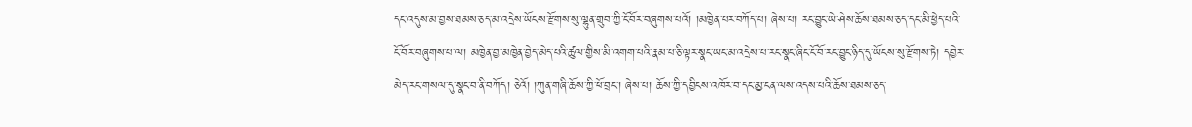དང་འདུས་མ་བྱས་ཐམས་ཅད་མ་འདྲེས་ཡོངས་རྫོགས་སུ་ལྷུན་གྲུབ་ཀྱི་ངོ་བོར་བཞུགས་པའོ། །མཁྱེན་པར་བཀོད་པ། ཞེས་པ། རང་བྱུང་ཡེ་ཤེས་ཆོས་ཐམས་ཅད་དང་མི་ཕྱེད་པའི་ངོ་བོར་བཞུགས་པ་ལ། མཁྱེན་བྱ་མཁྱེན་བྱེད་མེད་པའི་ཚུལ་གྱིས་མི་འགག་པའི་རྣམ་པ་ཅི་ལྟར་སྣང་ཡང་མ་འདྲེས་པ་རང་སྣང་ཞིང་ངོ་བོ་རང་བྱུང་ཉིད་དུ་ཡོངས་སུ་རྫོགས་ཏེ། དབྱེར་མེད་རང་གསལ་དུ་སྣང་བ་ནི་བཀོད། ཅེའོ། །ཀུན་གཞི་ཆོས་ཀྱི་ཕོ་བྲང་། ཞེས་པ། ཆོས་ཀྱི་དབྱིངས་འཁོར་བ་དང་མྱ་ངན་ལས་འདས་པའི་ཆོས་ཐམས་ཅད་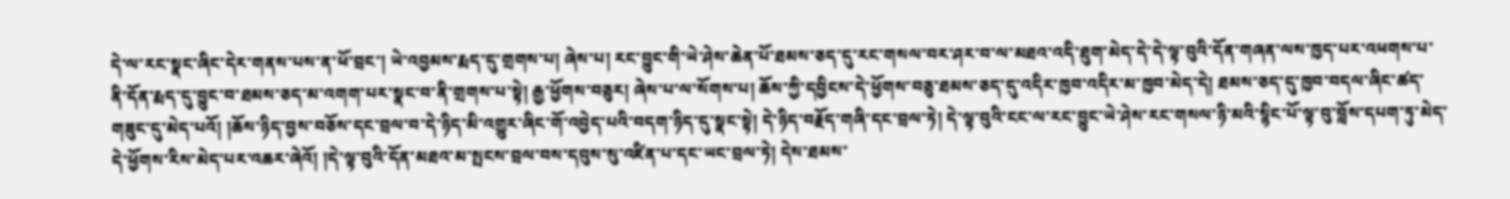དེ་ལ་རང་སྣང་ཞིང་དེར་གནས་པས་ན་ཕོ་བྲང་། ཡེ་འབྱམས་རྨད་དུ་གྲགས་པ། ཞེས་པ། རང་བྱུང་གི་ཡེ་ཤེས་ཆེན་པོ་ཐམས་ཅད་དུ་རང་གསལ་བར་ཤར་བ་ལ་མཐའ་འདི་ཐུག་མེད་དེ་དེ་ལྟ་བུའི་དོན་གཞན་ལས་ཁྱད་པར་འཕགས་པ་ནི་དོན་རྨད་དུ་བྱུང་བ་ཐམས་ཅད་མ་འགག་པར་སྣང་བ་ནི་གྲགས་པ་སྟེ། རྒྱ་ཕྱོགས་བཅུར། ཞེས་པ་ལ་སོགས་པ། ཆོས་ཀྱི་དབྱིངས་དེ་ཕྱོགས་བཅུ་ཐམས་ཅད་དུ་འདིར་ཁྱབ་འདིར་མ་ཁྱབ་མེད་དེ། ཐམས་ཅད་དུ་ཁྱབ་བདལ་ཞིང་ཚད་གཟུང་དུ་མེད་པའོ། །ཆོས་ཉིད་བྱས་བཅོས་དང་བྲལ་བ་དེ་ཉིད་མི་འགྱུར་ཞིང་གོ་འབྱེད་པའི་བདག་ཉིད་དུ་སྣང་སྟེ། དེ་ཉིད་བརྗོད་གཞི་དང་བྲལ་ཏེ། དེ་ལྟ་བུའི་ངང་ལ་རང་བྱུང་ཡེ་ཤེས་རང་གསལ་ཉི་མའི་སྙིང་པོ་ལྟ་བུ་བློས་དཔག་ཏུ་མེད་དེ་ཕྱོགས་རིས་མེད་པར་འཆར་ཞེའོ། །དེ་ལྟ་བུའི་དོན་མཐའ་མ་སྤངས་བྲལ་བས་དབུས་སུ་འཛིན་པ་དང་ཡང་བྲལ་ཏེ། དེས་ཐམས་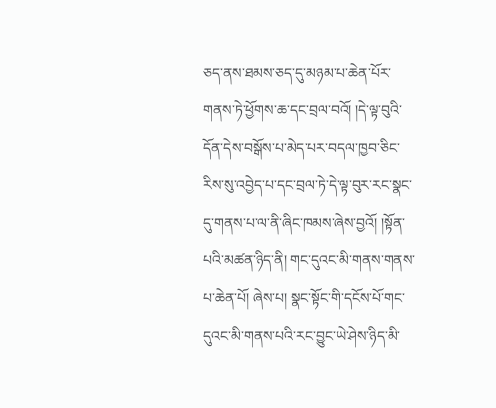ཅད་ནས་ཐམས་ཅད་དུ་མཉམ་པ་ཆེན་པོར་གནས་ཏེ་ཕྱོགས་ཆ་དང་བྲལ་བའོ། །དེ་ལྟ་བུའི་དོན་དེས་བསྒོས་པ་མེད་པར་བདལ་ཁྱབ་ཅིང་རིས་སུ་འབྱེད་པ་དང་བྲལ་ཏེ་དེ་ལྟ་བུར་རང་སྣང་དུ་གནས་པ་ལ་ནི་ཞིང་ཁམས་ཞེས་བྱའོ། །སྟོན་པའི་མཚན་ཉིད་ནི། གང་དུའང་མི་གནས་གནས་པ་ཆེན་པོ། ཞེས་པ། སྣང་སྟོང་གི་དངོས་པོ་གང་དུའང་མི་གནས་པའི་རང་བྱུང་ཡེ་ཤེས་ཉིད་མི་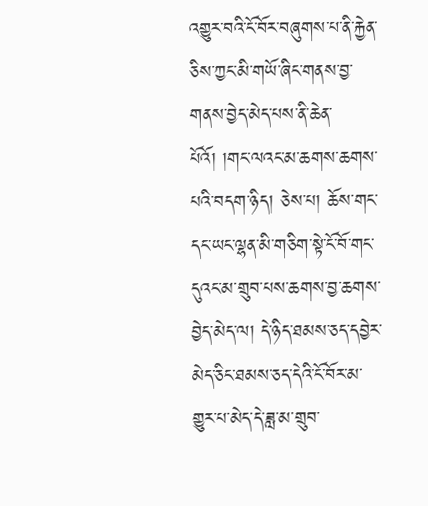འགྱུར་བའི་ངོ་བོར་བཞུགས་པ་ནི་རྐྱེན་ཅིས་ཀྱང་མི་གཡོ་ཞིང་གནས་བྱ་གནས་བྱེད་མེད་པས་ནི་ཆེན་པོའོ། །གང་ལའང་མ་ཆགས་ཆགས་པའི་བདག་ཉིད། ཅེས་པ། ཆོས་གང་དང་ཡང་ལྷན་མི་གཅིག་སྟེ་ངོ་བོ་གང་དུའང་མ་གྲུབ་པས་ཆགས་བྱ་ཆགས་བྱེད་མེད་ལ། དེ་ཉིད་ཐམས་ཅད་དབྱེར་མེད་ཅིང་ཐམས་ཅད་དེའི་ངོ་བོར་མ་གྱུར་པ་མེད་དེ་ཟླ་མ་གྲུབ་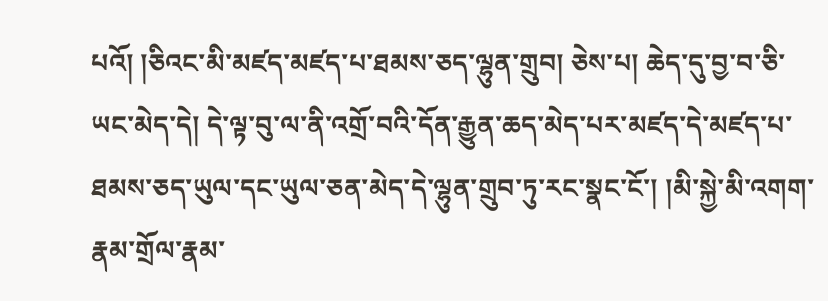པའོ། །ཅིའང་མི་མཛད་མཛད་པ་ཐམས་ཅད་ལྷུན་གྲུབ། ཅེས་པ། ཆེད་དུ་བྱ་བ་ཅི་ཡང་མེད་དེ། དེ་ལྟ་བུ་ལ་ནི་འགྲོ་བའི་དོན་རྒྱུན་ཆད་མེད་པར་མཛད་དེ་མཛད་པ་ཐམས་ཅད་ཡུལ་དང་ཡུལ་ཅན་མེད་དེ་ལྷུན་གྲུབ་ཏུ་རང་སྣང་ངོ་། །མི་སྐྱེ་མི་འགག་རྣམ་གྲོལ་རྣམ་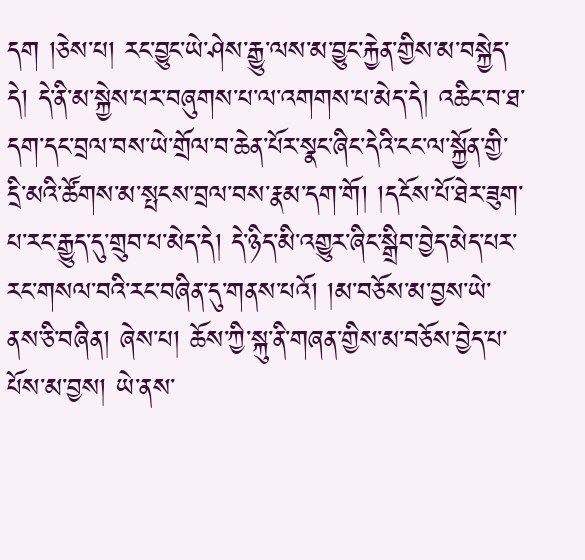དག །ཅེས་པ། རང་བྱུང་ཡེ་ཤེས་རྒྱུ་ལས་མ་བྱུང་རྐྱེན་གྱིས་མ་བསྐྱེད་དེ། དེ་ནི་མ་སྐྱེས་པར་བཞུགས་པ་ལ་འགགས་པ་མེད་དེ། འཆིང་བ་ཐ་དག་དང་བྲལ་བས་ཡེ་གྲོལ་བ་ཆེན་པོར་སྣང་ཞིང་དེའི་ངང་ལ་སྐྱོན་གྱི་དྲི་མའི་ཚོགས་མ་སྤངས་བྲལ་བས་རྣམ་དག་གོ། །དངོས་པོ་ཐེར་ཟུག་པ་རང་རྒྱུད་དུ་གྲུབ་པ་མེད་དེ། དེ་ཉིད་མི་འགྱུར་ཞིང་སྒྲིབ་བྱེད་མེད་པར་རང་གསལ་བའི་རང་བཞིན་དུ་གནས་པའོ། །མ་བཅོས་མ་བྱས་ཡེ་ནས་ཅི་བཞིན། ཞེས་པ། ཆོས་ཀྱི་སྐུ་ནི་གཞན་གྱིས་མ་བཅོས་བྱེད་པ་པོས་མ་བྱས། ཡེ་ནས་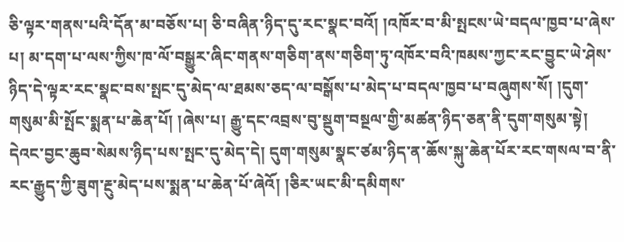ཅི་ལྟར་གནས་པའི་དོན་མ་བཅོས་པ། ཅི་བཞིན་ཉིད་དུ་རང་སྣང་བའོ། །འཁོར་བ་མི་སྤངས་ཡེ་བདལ་ཁྱབ་པ་ཞེས་པ། མ་དག་པ་ལས་ཀྱིས་ཁ་ལོ་བསྒྱུར་ཞིང་གནས་གཅིག་ནས་གཅིག་ཏུ་འཁོར་བའི་ཁམས་ཀྱང་རང་བྱུང་ཡེ་ཤེས་ཉིད་དེ་ལྟར་རང་སྣང་བས་སྤང་དུ་མེད་ལ་ཐམས་ཅད་ལ་བསྒོས་པ་མེད་པ་བདལ་ཁྱབ་པ་བཞུགས་སོ། །དུག་གསུམ་མི་སྤོང་སྨན་པ་ཆེན་པོ། །ཞེས་པ། རྒྱུ་དང་འབྲས་བུ་སྡུག་བསྔལ་གྱི་མཚན་ཉིད་ཅན་ནི་དུག་གསུམ་སྟེ། དེའང་བྱང་ཆུབ་སེམས་ཉིད་པས་སྤང་དུ་མེད་དེ། དུག་གསུམ་སྣང་ཙམ་ཉིད་ན་ཆོས་སྐུ་ཆེན་པོར་རང་གསལ་བ་ནི་རང་རྒྱུད་ཀྱི་ཟུག་རྔུ་མེད་པས་སྨན་པ་ཆེན་པོ་ཞེའོ། །ཅིར་ཡང་མི་དམིགས་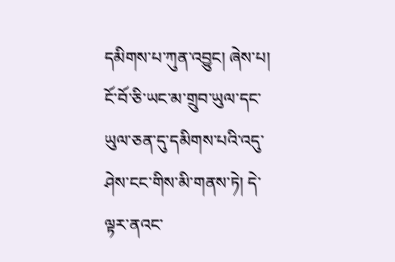དམིགས་པ་ཀུན་འབྱུང། ཞེས་པ། ངོ་བོ་ཅི་ཡང་མ་གྲུབ་ཡུལ་དང་ཡུལ་ཅན་དུ་དམིགས་པའི་འདུ་ཤེས་ངང་གིས་མི་གནས་ཏེ། དེ་ལྟར་ནའང་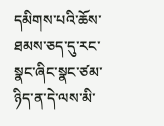དམིགས་པའི་ཆོས་ཐམས་ཅད་དུ་རང་སྣང་ཞིང་སྣང་ཙམ་ཉིད་ན་དེ་ལས་མི་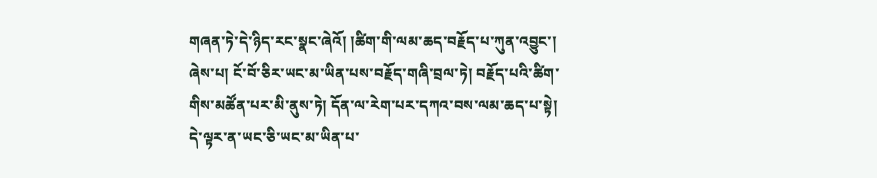གཞན་ཏེ་དེ་ཉིད་རང་སྣང་ཞེའོ། །ཚིག་གི་ལམ་ཆད་བརྗོད་པ་ཀུན་འབྱུང་། ཞེས་པ། ངོ་བོ་ཅིར་ཡང་མ་ཡིན་པས་བརྗོད་གཞི་བྲལ་ཏེ། བརྗོད་པའི་ཚིག་གིས་མཚོན་པར་མི་ནུས་ཏེ། དོན་ལ་རེག་པར་དཀའ་བས་ལམ་ཆད་པ་སྟེ། དེ་ལྟར་ན་ཡང་ཅི་ཡང་མ་ཡིན་པ་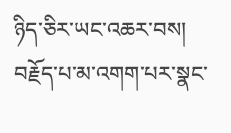ཉིད་ཅིར་ཡང་འཆར་བས། བརྗོད་པ་མ་འགག་པར་སྣང་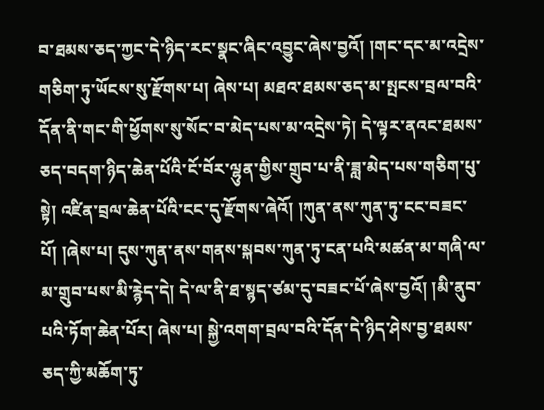བ་ཐམས་ཅད་ཀྱང་དེ་ཉིད་རང་སྣང་ཞིང་འབྱུང་ཞེས་བྱའོ། །གང་དང་མ་འདྲེས་གཅིག་ཏུ་ཡོངས་སུ་རྫོགས་པ། ཞེས་པ། མཐའ་ཐམས་ཅད་མ་སྤངས་བྲལ་བའི་དོན་ནི་གང་གི་ཕྱོགས་སུ་སོང་བ་མེད་པས་མ་འདྲེས་ཏེ། དེ་ལྟར་ནའང་ཐམས་ཅད་བདག་ཉིད་ཆེན་པོའི་ངོ་བོར་ལྷུན་གྱིས་གྲུབ་པ་ནི་ཟླ་མེད་པས་གཅིག་པུ་སྟེ། འཛིན་བྲལ་ཆེན་པོའི་ངང་དུ་རྫོགས་ཞེའོ། །ཀུན་ནས་ཀུན་ཏུ་ངང་བཟང་པོ། །ཞེས་པ། དུས་ཀུན་ནས་གནས་སྐབས་ཀུན་ཏུ་ངན་པའི་མཚན་མ་གཞི་ལ་མ་གྲུབ་པས་མི་རྙེད་དེ། དེ་ལ་ནི་ཐ་སྙད་ཙམ་དུ་བཟང་པོ་ཞེས་བྱའོ། །མི་ནུབ་པའི་ཏོག་ཆེན་པོར། ཞེས་པ། སྐྱེ་འགག་བྲལ་བའི་དོན་དེ་ཉིད་ཤེས་བྱ་ཐམས་ཅད་ཀྱི་མཆོག་ཏུ་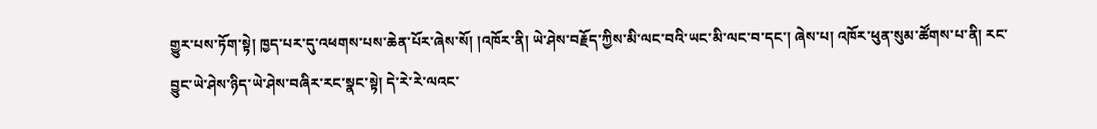གྱུར་པས་ཏོག་སྟེ། ཁྱད་པར་དུ་འཕགས་པས་ཆེན་པོར་ཞེས་སོ། །འཁོར་ནི། ཡེ་ཤེས་བརྗོད་ཀྱིས་མི་ལང་བའི་ཡང་མི་ལང་བ་དང་། ཞེས་པ། འཁོར་ཕུན་སུམ་ཚོགས་པ་ནི། རང་བྱུང་ཡེ་ཤེས་ཉིད་ཡེ་ཤེས་བཞིར་རང་སྣང་སྟེ། དེ་རེ་རེ་ལའང་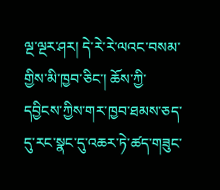ལྔ་ལྔར་ཤར། དེ་རེ་རེ་ལའང་བསམ་གྱིས་མི་ཁྱབ་ཅིང་། ཆོས་ཀྱི་དབྱིངས་ཀྱིས་གར་ཁྱབ་ཐམས་ཅད་དུ་རང་སྣང་དུ་འཆར་ཏེ་ཚད་གཟུང་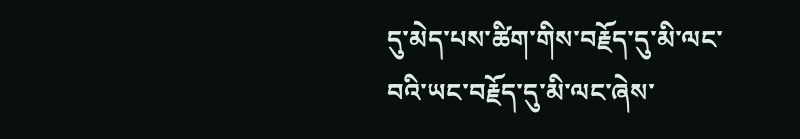དུ་མེད་པས་ཚིག་གིས་བརྗོད་དུ་མི་ལང་བའི་ཡང་བརྗོད་དུ་མི་ལང་ཞེས་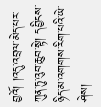བྱའོ། །འདུ་འབྲལ་མེད་པར་ཀུན་ཏུ་འུབ་ཆུབ་སྟེ། དབྱིངས་ཉིད་མ་འགགས་རིག་པའི་ཡེ་ཤེས།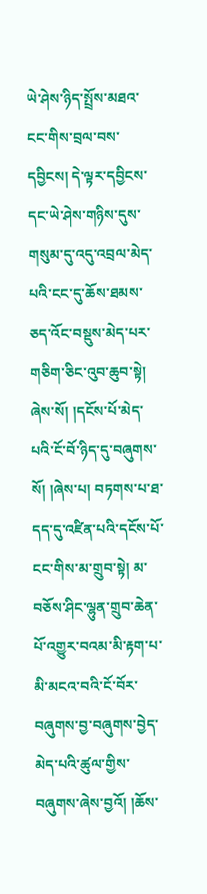ཡེ་ཤེས་ཉིད་སྤྲོས་མཐའ་ངང་གིས་བྲལ་བས་དབྱིངས། དེ་ལྟར་དབྱིངས་དང་ཡེ་ཤེས་གཉིས་དུས་གསུམ་དུ་འདུ་འབྲལ་མེད་པའི་ངང་དུ་ཆོས་ཐམས་ཅད་འོང་བསྡུས་མེད་པར་གཅིག་ཅིང་འུབ་ཆུབ་སྟེ། ཞེས་སོ། །དངོས་པོ་མེད་པའི་ངོ་བོ་ཉིད་དུ་བཞུགས་སོ། །ཞེས་པ། བཏགས་པ་ཐ་དད་དུ་འཛིན་པའི་དངོས་པོ་ངང་གིས་མ་གྲུབ་སྟེ། མ་བཅོས་ཤིང་ལྷུན་གྲུབ་ཆེན་པོ་འགྱུར་བའམ་མི་རྟག་པ་མི་མངའ་བའི་ངོ་བོར་བཞུགས་བྱ་བཞུགས་བྱེད་མེད་པའི་ཚུལ་གྱིས་བཞུགས་ཞེས་བྱའོ། །ཆོས་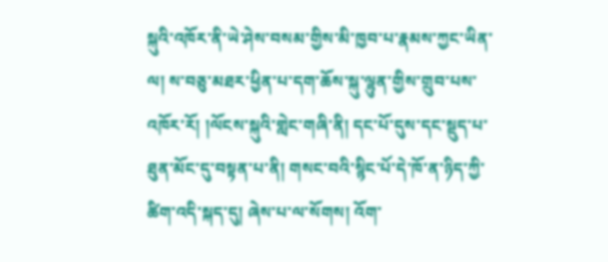སྐུའི་འཁོར་ནི་ཡེ་ཤེས་བསམ་གྱིས་མི་ཁྱབ་པ་རྣམས་ཀྱང་ཡིན་ལ། ས་བཅུ་མཐར་ཕྱིན་པ་དག་ཆོས་སྐུ་ལྷུན་གྱིས་གྲུབ་པས་འཁོར་རོ། །ལོངས་སྐུའི་གླེང་གཞི་ནི། དང་པོ་དུས་དང་སྡུད་པ་ཐུན་མོང་དུ་བསྟན་པ་ནི། གསང་བའི་སྙིང་པོ་དེ་ཁོ་ན་ཉིད་ཀྱི་ཚིག་འདི་སྐད་དུ། ཞེས་པ་ལ་སོགས། འོག་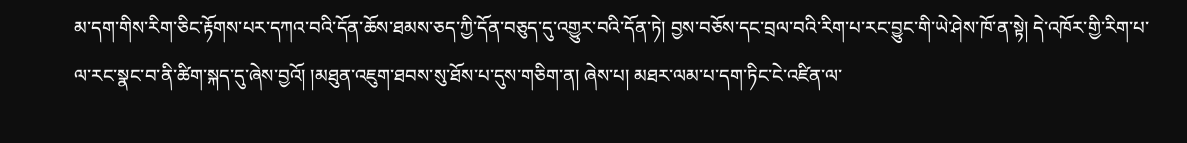མ་དག་གིས་རིག་ཅིང་རྟོགས་པར་དཀའ་བའི་དོན་ཆོས་ཐམས་ཅད་ཀྱི་དོན་བཅུད་དུ་འགྱུར་བའི་དོན་ཏེ། བྱས་བཅོས་དང་བྲལ་བའི་རིག་པ་རང་བྱུང་གི་ཡེ་ཤེས་ཁོ་ན་སྟེ། དེ་འཁོར་གྱི་རིག་པ་ལ་རང་སྣང་བ་ནི་ཚིག་སྐད་དུ་ཞེས་བྱའོ། །མཐུན་འཇུག་ཐབས་སུ་ཐོས་པ་དུས་གཅིག་ན། ཞེས་པ། མཐར་ལམ་པ་དག་ཏིང་ངེ་འཛིན་ལ་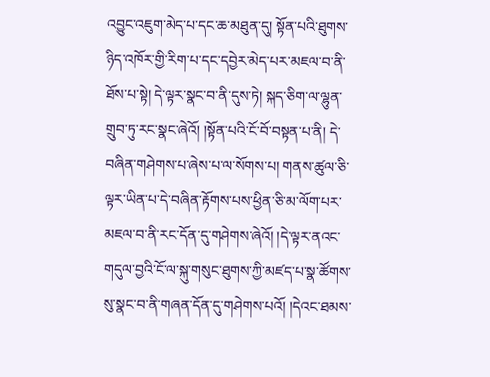འབྱུང་འཇུག་མེད་པ་དང་ཆ་མཐུན་དུ། སྟོན་པའི་ཐུགས་ཉིད་འཁོར་གྱི་རིག་པ་དང་དབྱེར་མེད་པར་མཇལ་བ་ནི་ཐོས་པ་སྟེ། དེ་ལྟར་སྣང་བ་ནི་དུས་ཏེ། སྐད་ཅིག་ལ་ལྷུན་གྲུབ་ཏུ་རང་སྣང་ཞེའོ། །སྟོན་པའི་ངོ་བོ་བསྟན་པ་ནི། དེ་བཞིན་གཤེགས་པ་ཞེས་པ་ལ་སོགས་པ། གནས་ཚུལ་ཅི་ལྟར་ཡིན་པ་དེ་བཞིན་རྟོགས་པས་ཕྱིན་ཅི་མ་ལོག་པར་མཇལ་བ་ནི་རང་དོན་དུ་གཤེགས་ཞེའོ། །དེ་ལྟར་ནའང་གདུལ་བྱའི་ངོ་ལ་སྐུ་གསུང་ཐུགས་ཀྱི་མཛད་པ་སྣ་ཚོགས་སུ་སྣང་བ་ནི་གཞན་དོན་དུ་གཤེགས་པའོ། །དེའང་ཐམས་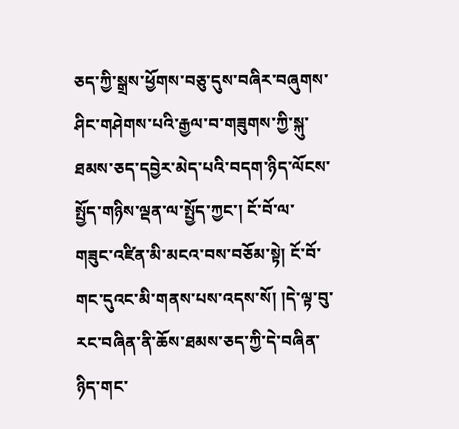ཅད་ཀྱི་སྒྲས་ཕྱོགས་བཅུ་དུས་བཞིར་བཞུགས་ཤིང་གཤེགས་པའི་རྒྱལ་བ་གཟུགས་ཀྱི་སྐུ་ཐམས་ཅད་དབྱེར་མེད་པའི་བདག་ཉིད་ལོངས་སྤྱོད་གཉིས་ལྡན་ལ་སྤྱོད་ཀྱང་། ངོ་བོ་ལ་གཟུང་འཛིན་མི་མངའ་བས་བཅོམ་སྟེ། ངོ་བོ་གང་དུའང་མི་གནས་པས་འདས་སོ། །དེ་ལྟ་བུ་རང་བཞིན་ནི་ཆོས་ཐམས་ཅད་ཀྱི་དེ་བཞིན་ཉིད་གང་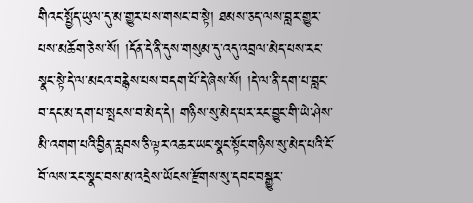གིའང་སྤྱོད་ཡུལ་དུ་མ་གྱུར་པས་གསང་བ་སྟེ། ཐམས་ཅད་ལས་བླར་གྱུར་པས་མཆོག་ཅེས་སོ། །དོན་དེ་ནི་དུས་གསུམ་དུ་འདུ་འབྲལ་མེད་པས་རང་སྣང་སྟེ་དེ་ལ་མངའ་བརྙེས་པས་བདག་པོ་དེ་ཞེས་སོ། །དེ་ལ་ནི་དག་པ་བླང་བ་དང་མ་དག་པ་སྤངས་བ་མེད་དེ། གཉིས་སུ་མེད་པར་རང་བྱུང་གི་ཡེ་ཤེས་མི་འགག་པའི་བྱིན་རླབས་ཅི་ལྟར་འཆར་ཡང་སྣང་སྟོང་གཉིས་སུ་མེད་པའི་ངོ་བོ་ལས་རང་སྣང་བས་མ་འདྲེས་ཡོངས་རྫོགས་སུ་དབང་བསྒྱུར་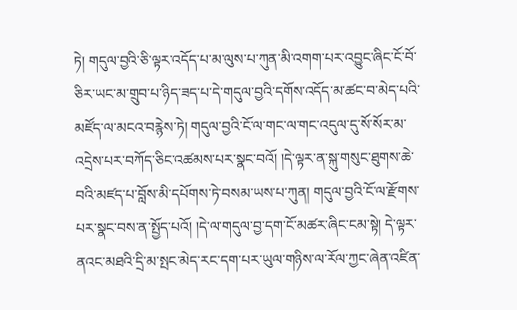ཏེ། གདུལ་བྱའི་ཅི་ལྟར་འདོད་པ་མ་ལུས་པ་ཀུན་མི་འགག་པར་འབྱུང་ཞིང་ངོ་བོ་ཅིར་ཡང་མ་གྲུབ་པ་ཉིད་ཟད་པ་དེ་གདུལ་བྱའི་དགོས་འདོད་མ་ཚང་བ་མེད་པའི་མཛོད་ལ་མངའ་བརྙེས་ཏེ། གདུལ་བྱའི་ངོ་ལ་གང་ལ་གང་འདུལ་དུ་སོ་སོར་མ་འདྲེས་པར་བཀོད་ཅིང་འཚམས་པར་སྣང་བའོ། །དེ་ལྟར་ན་སྐུ་གསུང་ཐུགས་ཆེ་བའི་མཛད་པ་བློས་མི་དཔོགས་ཏེ་བསམ་ཡས་པ་ཀུན། གདུལ་བྱའི་ངོ་ལ་རྫོགས་པར་སྣང་བས་ན་སྤྱོད་པའོ། །དེ་ལ་གདུལ་བྱ་དག་ངོ་མཚར་ཞིང་ངམ་སྟེ། དེ་ལྟར་ནའང་མཐའི་དྲི་མ་སྤང་མེད་རང་དག་པར་ཡུལ་གཉིས་ལ་རོལ་ཀྱང་ཞེན་འཛིན་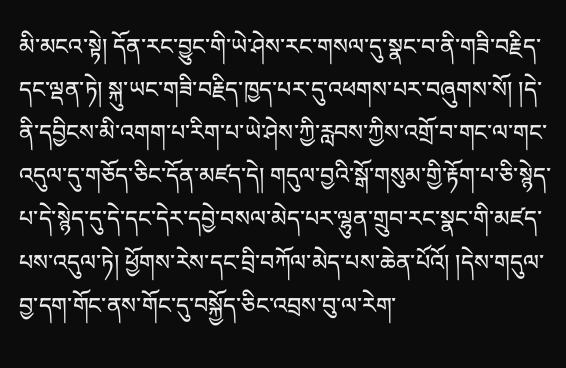མི་མངའ་སྟེ། དོན་རང་བྱུང་གི་ཡེ་ཤེས་རང་གསལ་དུ་སྣང་བ་ནི་གཟི་བརྗིད་དང་ལྡན་ཏེ། སྐུ་ཡང་གཟི་བརྗིད་ཁྱད་པར་དུ་འཕགས་པར་བཞུགས་སོ། །དེ་ནི་དབྱིངས་མི་འགག་པ་རིག་པ་ཡེ་ཤེས་ཀྱི་རླབས་ཀྱིས་འགྲོ་བ་གང་ལ་གང་འདུལ་དུ་གཅོད་ཅིང་དོན་མཛད་དེ། གདུལ་བྱའི་སྒོ་གསུམ་གྱི་རྟོག་པ་ཅི་སྙེད་པ་དེ་སྙེད་དུ་དེ་དང་དེར་དབྱེ་བསལ་མེད་པར་ལྷུན་གྲུབ་རང་སྣང་གི་མཛད་པས་འདུལ་ཏེ། ཕྱོགས་རེས་དང་བྲི་བཀོལ་མེད་པས་ཆེན་པོའོ། །དེས་གདུལ་བྱ་དག་གོང་ནས་གོང་དུ་བསྐྱོད་ཅིང་འབྲས་བུ་ལ་རེག་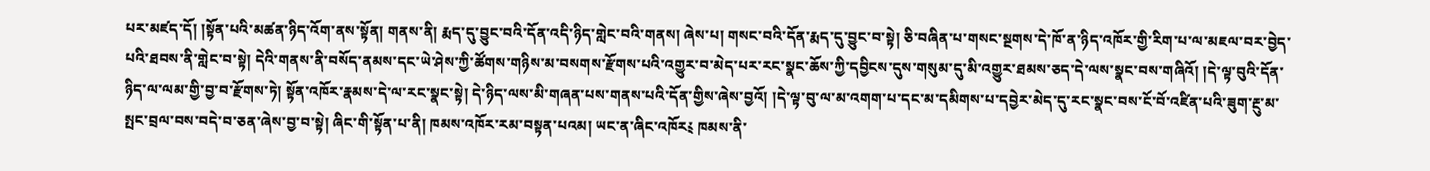པར་མཛད་དོ། །སྟོན་པའི་མཚན་ཉིད་འོག་ནས་སྟོན། གནས་ནི། རྨད་དུ་བྱུང་བའི་དོན་འདི་ཉིད་གླེང་བའི་གནས། ཞེས་པ། གསང་བའི་དོན་རྨད་དུ་བྱུང་བ་སྟེ། ཅི་བཞིན་པ་གསང་སྔགས་དེ་ཁོ་ན་ཉིད་འཁོར་གྱི་རིག་པ་ལ་མཇལ་བར་བྱེད་པའི་ཐབས་ནི་གླེང་བ་སྟེ། དེའི་གནས་ནི་བསོད་ནམས་དང་ཡེ་ཤེས་ཀྱི་ཚོགས་གཉིས་མ་བསགས་རྫོགས་པའི་འགྱུར་བ་མེད་པར་རང་སྣང་ཆོས་ཀྱི་དབྱིངས་དུས་གསུམ་དུ་མི་འགྱུར་ཐམས་ཅད་དེ་ལས་སྣང་བས་གཞིའོ། །དེ་ལྟ་བུའི་དོན་ཉིད་ལ་ལམ་གྱི་བྱ་བ་རྫོགས་ཏེ། སྟོན་འཁོར་རྣམས་དེ་ལ་རང་སྣང་སྟེ། དེ་ཉིད་ལས་མི་གཞན་པས་གནས་པའི་དོན་གྱིས་ཞེས་བྱའོ། །དེ་ལྟ་བུ་ལ་མ་འགག་པ་དང་མ་དམིགས་པ་དབྱེར་མེད་དུ་རང་སྣང་བས་ངོ་བོ་འཛིན་པའི་ཟུག་རྔུ་མ་སྤང་བྲལ་བས་བདེ་བ་ཅན་ཞེས་བྱ་བ་སྟེ། ཞིང་གི་སྟོན་པ་ནི། ཁམས་འཁོར་རམ་བསྟན་པའམ། ཡང་ན་ཞིང་འཁོར༴ ཁམས་ནི་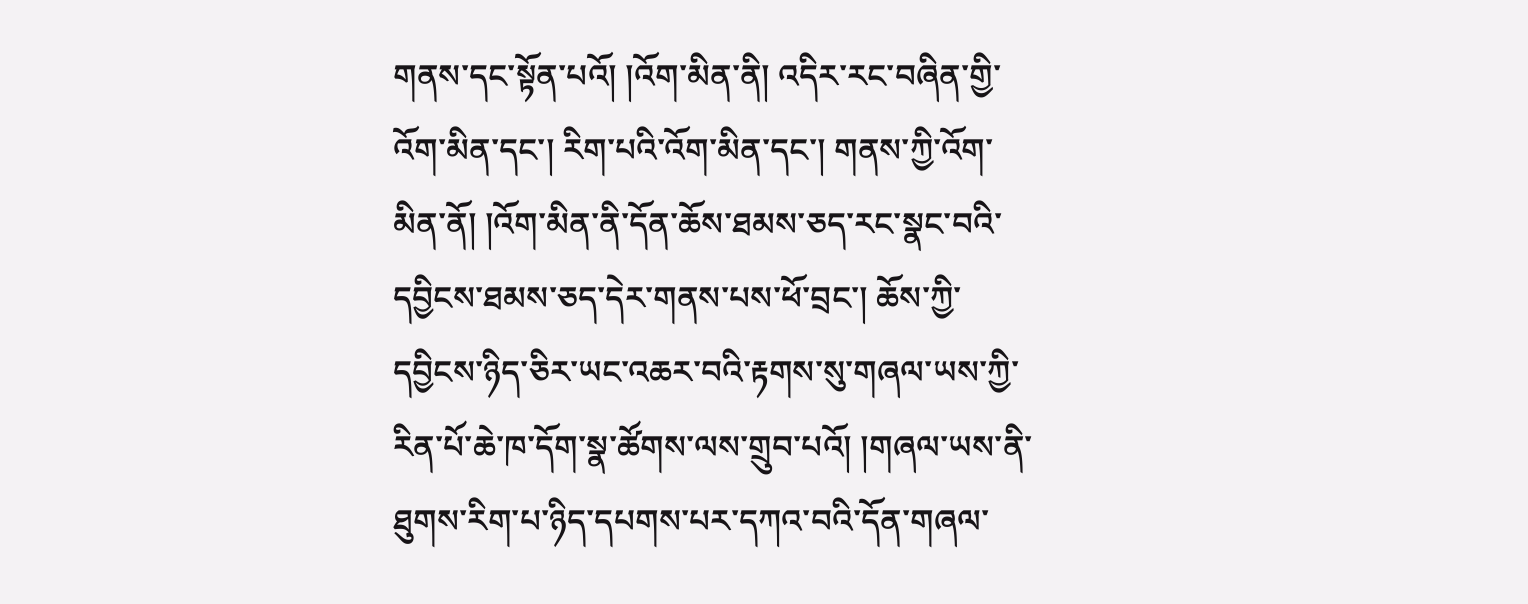གནས་དང་སྟོན་པའོ། །འོག་མིན་ནི། འདིར་རང་བཞིན་གྱི་འོག་མིན་དང་། རིག་པའི་འོག་མིན་དང་། གནས་ཀྱི་འོག་མིན་ནོ། །འོག་མིན་ནི་དོན་ཆོས་ཐམས་ཅད་རང་སྣང་བའི་དབྱིངས་ཐམས་ཅད་དེར་གནས་པས་ཕོ་བྲང་། ཆོས་ཀྱི་དབྱིངས་ཉིད་ཅིར་ཡང་འཆར་བའི་རྟགས་སུ་གཞལ་ཡས་ཀྱི་རིན་པོ་ཆེ་ཁ་དོག་སྣ་ཚོགས་ལས་གྲུབ་པའོ། །གཞལ་ཡས་ནི་ཐུགས་རིག་པ་ཉིད་དཔགས་པར་དཀའ་བའི་དོན་གཞལ་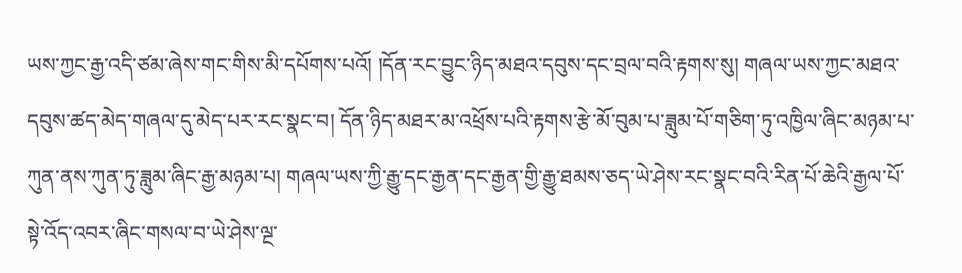ཡས་ཀྱང་རྒྱ་འདི་ཙམ་ཞེས་གང་གིས་མི་དཔོགས་པའོ། །དོན་རང་བྱུང་ཉིད་མཐའ་དབུས་དང་བྲལ་བའི་རྟགས་སུ། གཞལ་ཡས་ཀྱང་མཐའ་དབུས་ཚད་མེད་གཞལ་དུ་མེད་པར་རང་སྣང་བ། དོན་ཉིད་མཐར་མ་འཕྲོས་པའི་རྟགས་རྩེ་མོ་བུམ་པ་ཟླུམ་པོ་གཅིག་ཏུ་འཁྱིལ་ཞིང་མཉམ་པ་ཀུན་ནས་ཀུན་ཏུ་ཟླུམ་ཞིང་རྒྱ་མཉམ་པ། གཞལ་ཡས་ཀྱི་རྒྱུ་དང་རྒྱན་དང་རྒྱན་གྱི་རྒྱུ་ཐམས་ཅད་ཡེ་ཤེས་རང་སྣང་བའི་རིན་པོ་ཆེའི་རྒྱལ་པོ་སྟེ་འོད་འབར་ཞིང་གསལ་བ་ཡེ་ཤེས་ལྔ་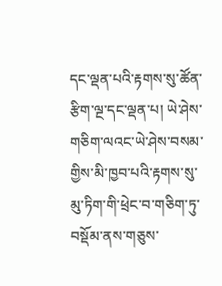དང་ལྡན་པའི་རྟགས་སུ་ཚོན་རྩིག་ལྔ་དང་ལྡན་པ། ཡེ་ཤེས་གཅིག་ལའང་ཡེ་ཤེས་བསམ་གྱིས་མི་ཁྱབ་པའི་རྟགས་སུ་མུ་ཏིག་གི་ཕྲེང་བ་གཅིག་ཏུ་བསྡོམ་ནས་གཅུས་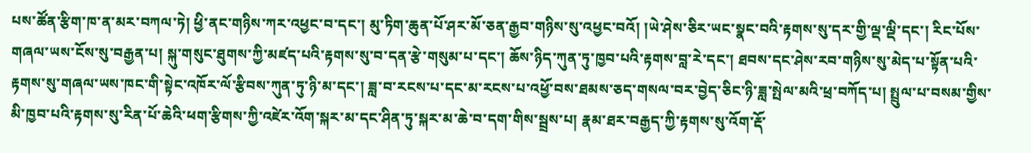པས་ཚོན་རྩིག་ཁ་ན་མར་བཀལ་ཏེ། ཕྱི་ནང་གཉིས་ཀར་འཕྱང་བ་དང་། མུ་ཏིག་ཆུན་པོ་ཤར་མོ་ཅན་རྒྱབ་གཉིས་སུ་འཕྱང་བའོ། །ཡེ་ཤེས་ཅིར་ཡང་སྣང་བའི་རྟགས་སུ་དར་གྱི་ལྡ་ལྡི་དང་། རིང་པོས་གཞལ་ཡས་ངོས་སུ་བརྒྱན་པ། སྐུ་གསུང་ཐུགས་ཀྱི་མཛད་པའི་རྟགས་སུ་བ་དན་རྩེ་གསུམ་པ་དང་། ཆོས་ཉིད་ཀུན་ཏུ་ཁྱབ་པའི་རྟགས་བླ་རེ་དང་། ཐབས་དང་ཤེས་རབ་གཉིས་སུ་མེད་པ་སྟོན་པའི་རྟགས་སུ་གཞལ་ཡས་ཁང་གི་སྟེང་འཁོར་ལོ་རྩིབས་ཀུན་ཏུ་ཉི་མ་དང་། ཟླ་བ་རངས་པ་དང་མ་རངས་པ་འཕྱོ་བས་ཐམས་ཅད་གསལ་བར་བྱེད་ཅིང་ཉི་ཟླ་སྤེལ་མའི་ཕྲ་བཀོད་པ། སྤྲུལ་པ་བསམ་གྱིས་མི་ཁྱབ་པའི་རྟགས་སུ་རིན་པོ་ཆེའི་ཕག་རྩིགས་ཀྱི་འཛེར་འོག་སྐར་མ་དང་ཤིན་ཏུ་སྐར་མ་ཆེ་བ་དག་གིས་སྦྲས་པ། རྣམ་ཐར་བརྒྱད་ཀྱི་རྟགས་སུ་འོག་རྡོ་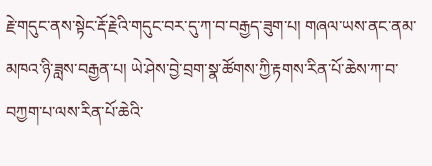རྗེ་གདུང་ནས་སྟེང་རྡོ་རྗེའི་གདུང་བར་དུ་ཀ་བ་བརྒྱད་ཟུག་པ། གཞལ་ཡས་ནང་ནམ་མཁའ་ཉི་ཟླས་བརྒྱན་པ། ཡེ་ཤེས་བྱེ་བྲག་སྣ་ཚོགས་ཀྱི་རྟགས་རིན་པོ་ཆེས་ཀ་བ་བཀྱག་པ་ལས་རིན་པོ་ཆེའི་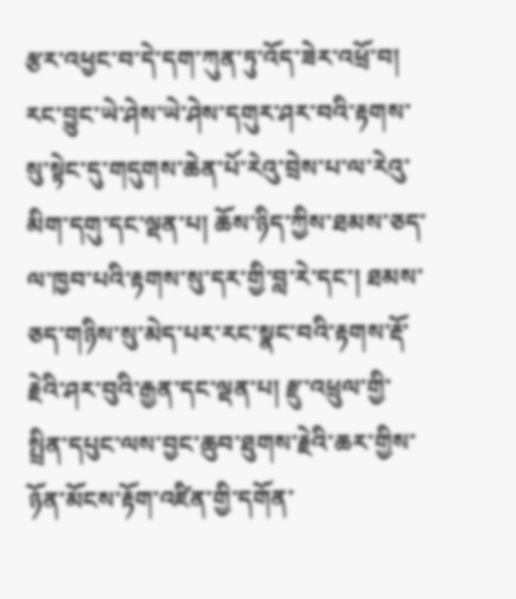རྩར་འཕྱང་བ་དེ་དག་ཀུན་ཏུ་འོད་ཟེར་འཕྲོ་བ། རང་བྱུང་ཡེ་ཤེས་ཡེ་ཤེས་དགུར་ཤར་བའི་རྟགས་སུ་སྟེང་དུ་གདུགས་ཆེན་པོ་རེའུ་བྲེས་པ་ལ་རེའུ་མིག་དགུ་དང་ལྡན་པ། ཆོས་ཉིད་ཀྱིས་ཐམས་ཅད་ལ་ཁྱབ་པའི་རྟགས་སུ་དར་གྱི་བླ་རེ་དང་། ཐམས་ཅད་གཉིས་སུ་མེད་པར་རང་སྣང་བའི་རྟགས་རྡོ་རྗེའི་ཤར་བུའི་རྒྱན་དང་ལྡན་པ། རྫུ་འཕྲུལ་གྱི་སྤྲིན་དཔུང་ལས་བྱང་ཆུབ་ཐུགས་རྗེའི་ཆར་གྱིས་ཉོན་མོངས་རྟོག་འཛིན་གྱི་དགོན་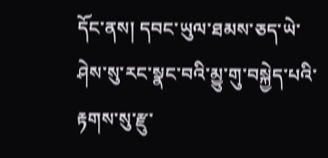དོང་ནས། དབང་ཡུལ་ཐམས་ཅད་ཡེ་ཤེས་སུ་རང་སྣང་བའི་མྱུ་གུ་བསྐྱེད་པའི་རྟགས་སུ་རྫུ་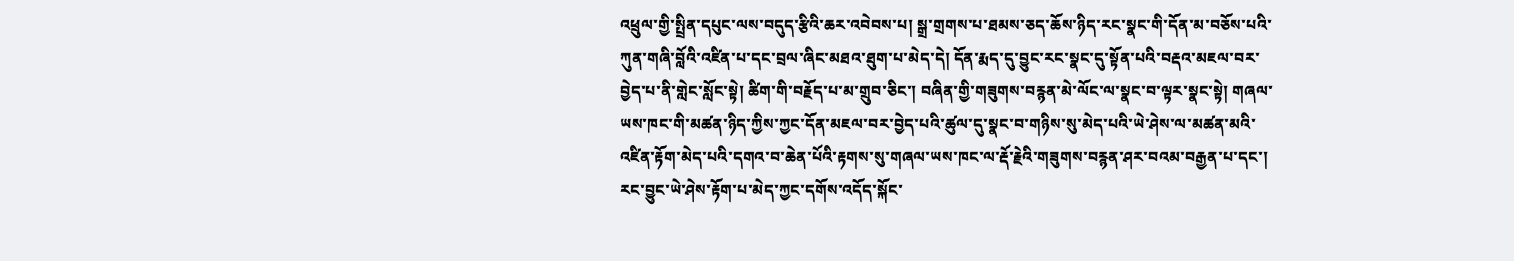འཕྲུལ་གྱི་སྤྲིན་དཔུང་ལས་བདུད་རྩིའི་ཆར་འབེབས་པ། སྒྲ་གྲགས་པ་ཐམས་ཅད་ཆོས་ཉིད་རང་སྣང་གི་དོན་མ་བཅོས་པའི་ཀུན་གཞི་བློའི་འཛིན་པ་དང་བྲལ་ཞིང་མཐའ་ཐུག་པ་མེད་དེ། དོན་རྨད་དུ་བྱུང་རང་སྣང་དུ་སྟོན་པའི་བརྡའ་མཇལ་བར་བྱེད་པ་ནི་གླེང་སློང་སྟེ། ཚིག་གི་བརྗོད་པ་མ་གྲུབ་ཅིང་། བཞིན་གྱི་གཟུགས་བརྙན་མེ་ལོང་ལ་སྣང་བ་ལྟར་སྣང་སྟེ། གཞལ་ཡས་ཁང་གི་མཚན་ཉིད་ཀྱིས་ཀྱང་དོན་མཇལ་བར་བྱེད་པའི་ཚུལ་དུ་སྣང་བ་གཉིས་སུ་མེད་པའི་ཡེ་ཤེས་ལ་མཚན་མའི་འཛིན་རྟོག་མེད་པའི་དགའ་བ་ཆེན་པོའི་རྟགས་སུ་གཞལ་ཡས་ཁང་ལ་རྡོ་རྗེའི་གཟུགས་བརྙན་ཤར་བའམ་བརྒྱན་པ་དང་། རང་བྱུང་ཡེ་ཤེས་རྟོག་པ་མེད་ཀྱང་དགོས་འདོད་སྐོང་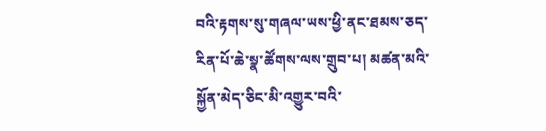བའི་རྟགས་སུ་གཞལ་ཡས་ཕྱི་ནང་ཐམས་ཅད་རིན་པོ་ཆེ་སྣ་ཚོགས་ལས་གྲུབ་པ། མཚན་མའི་སྐྱོན་མེད་ཅིང་མི་འགྱུར་བའི་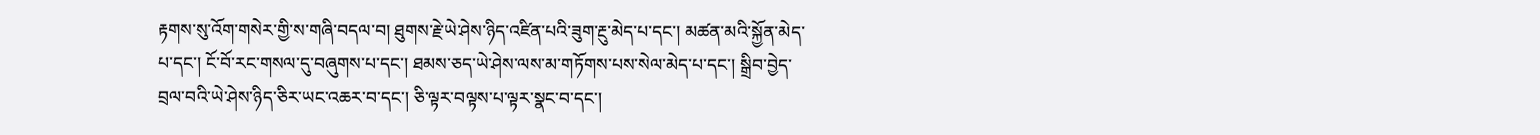རྟགས་སུ་འོག་གསེར་གྱི་ས་གཞི་བདལ་བ། ཐུགས་རྗེ་ཡེ་ཤེས་ཉིད་འཛིན་པའི་ཟུག་རྔུ་མེད་པ་དང་། མཚན་མའི་སྐྱོན་མེད་པ་དང་། ངོ་བོ་རང་གསལ་དུ་བཞུགས་པ་དང་། ཐམས་ཅད་ཡེ་ཤེས་ལས་མ་གཏོགས་པས་སེལ་མེད་པ་དང་། སྒྲིབ་བྱེད་བྲལ་བའི་ཡེ་ཤེས་ཉིད་ཅིར་ཡང་འཆར་བ་དང་། ཅི་ལྟར་བལྟས་པ་ལྟར་སྣང་བ་དང་།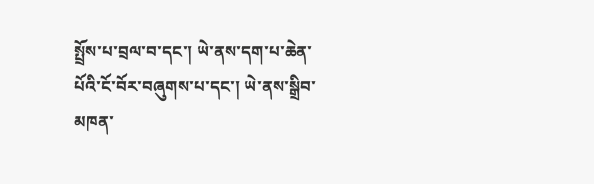སྤྲོས་པ་བྲལ་བ་དང་། ཡེ་ནས་དག་པ་ཆེན་པོའི་ངོ་བོར་བཞུགས་པ་དང་། ཡེ་ནས་སྒྲིབ་མཁན་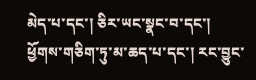མེད་པ་དང་། ཅིར་ཡང་སྣང་བ་དང་། ཕྱོགས་གཅིག་ཏུ་མ་ཆད་པ་དང་། རང་བྱུང་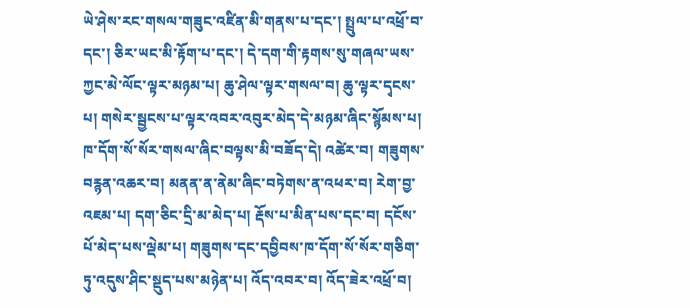ཡེ་ཤེས་རང་གསལ་གཟུང་འཛིན་མི་གནས་པ་དང་། སྤྲུལ་པ་འཕྲོ་བ་དང་། ཅིར་ཡང་མི་རྟོག་པ་དང་། དེ་དག་གི་རྟགས་སུ་གཞལ་ཡས་ཀྱང་མེ་ལོང་ལྟར་མཉམ་པ། ཆུ་ཤེལ་ལྟར་གསལ་བ། ཆུ་ལྟར་དྭངས་པ། གསེར་སྦྱངས་པ་ལྟར་འབར་འབུར་མེད་དེ་མཉམ་ཞིང་སྙོམས་པ། ཁ་དོག་སོ་སོར་གསལ་ཞིང་བལྟས་མི་བཟོད་དེ། འཚེར་བ། གཟུགས་བརྙན་འཆར་བ། མནན་ན་ནེམ་ཞིང་བཏེགས་ན་འཕར་བ། རེག་བྱ་འཇམ་པ། དག་ཅིང་དྲི་མ་མེད་པ། རྡོས་པ་མིན་པས་དང་བ། དངོས་པོ་མེད་པས་ལྡེམ་པ། གཟུགས་དང་དབྱིབས་ཁ་དོག་སོ་སོར་གཅིག་ཏུ་འདུས་ཤིང་སྡུད་པས་མཉེན་པ། འོད་འབར་བ། འོད་ཟེར་འཕྲོ་བ།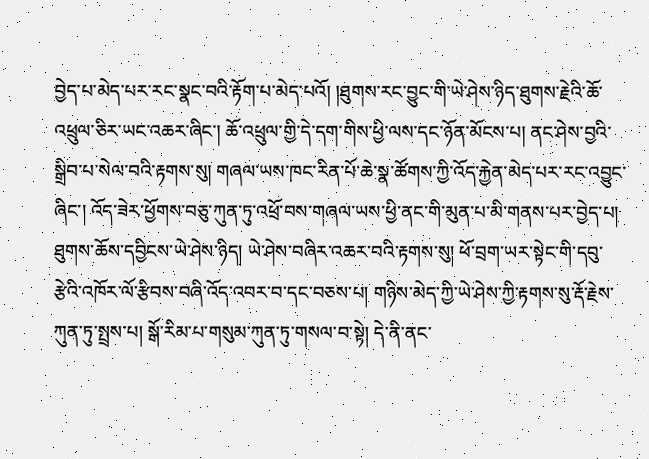བྱེད་པ་མེད་པར་རང་སྣང་བའི་རྟོག་པ་མེད་པའོ། །ཐུགས་རང་བྱུང་གི་ཡེ་ཤེས་ཉིད་ཐུགས་རྗེའི་ཆོ་འཕྲུལ་ཅིར་ཡང་འཆར་ཞིང་། ཆོ་འཕྲུལ་གྱི་དེ་དག་གིས་ཕྱི་ལས་དང་ཉོན་མོངས་པ། ནང་ཤེས་བྱའི་སྒྲིབ་པ་སེལ་བའི་རྟགས་སུ། གཞལ་ཡས་ཁང་རིན་པོ་ཆེ་སྣ་ཚོགས་ཀྱི་འོད་རྐྱེན་མེད་པར་རང་འབྱུང་ཞིང་། འོད་ཟེར་ཕྱོགས་བཅུ་ཀུན་ཏུ་འཕྲོ་བས་གཞལ་ཡས་ཕྱི་ནང་གི་མུན་པ་མི་གནས་པར་བྱེད་པ། ཐུགས་ཆོས་དབྱིངས་ཡེ་ཤེས་ཉིད། ཡེ་ཤེས་བཞིར་འཆར་བའི་རྟགས་སུ། ཕོ་བྲག་ཡར་སྟེང་གི་དབུ་རྩེའི་འཁོར་ལོ་རྩིབས་བཞི་འོད་འབར་བ་དང་བཅས་པ། གཉིས་མེད་ཀྱི་ཡེ་ཤེས་ཀྱི་རྟགས་སུ་རྡོ་རྗེས་ཀུན་ཏུ་སྤྲས་པ། སྒོ་རིམ་པ་གསུམ་ཀུན་ཏུ་གསལ་བ་སྟེ། དེ་ནི་ནང་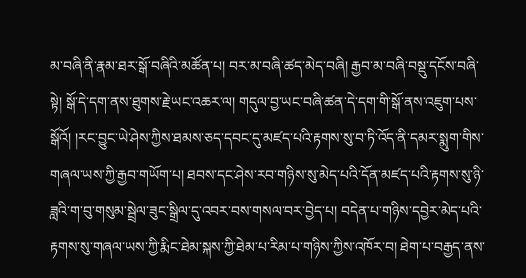མ་བཞི་ནི་རྣམ་ཐར་སྒོ་བཞིའི་མཚོན་པ། བར་མ་བཞི་ཚད་མེད་བཞི། རྒྱབ་མ་བཞི་བསྡུ་དངོས་བཞི་སྟེ། སྒོ་དེ་དག་ནས་ཐུགས་རྗེ་ཡང་འཆར་ལ། གདུལ་བྱ་ཡང་བཞི་ཚན་དེ་དག་གི་སྒོ་ནས་འཇུག་པས་སྒོའོ། །རང་བྱུང་ཡེ་ཤེས་ཀྱིས་ཐམས་ཅད་དབང་དུ་མཛད་པའི་རྟགས་སུ་བ་ཏི་འོད་ནི་དམར་སྨུག་གིས་གཞལ་ཡས་ཀྱི་རྒྱབ་གཡོག་པ། ཐབས་དང་ཤེས་རབ་གཉིས་སུ་མེད་པའི་དོན་མཛད་པའི་རྟགས་སུ་ཉི་ཟླའི་ག་བུ་གསུམ་སྦྲེལ་ཟུང་སྒྲིལ་དུ་འབར་བས་གསལ་བར་བྱེད་པ། བདེན་པ་གཉིས་དབྱེར་མེད་པའི་རྟགས་སུ་གཞལ་ཡས་ཀྱི་རྨིང་ཐེམ་སྐས་ཀྱི་ཐེམ་པ་རིམ་པ་གཉིས་ཀྱིས་འཁོར་བ། ཐེག་པ་བརྒྱད་ནས་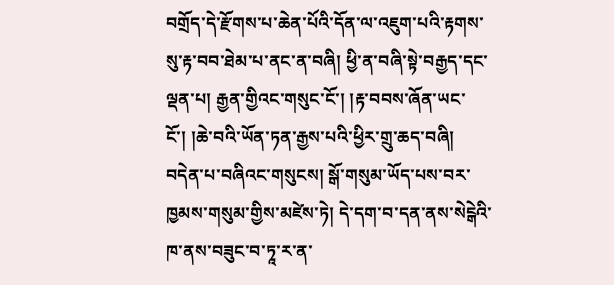བགྲོད་དེ་རྫོགས་པ་ཆེན་པོའི་དོན་ལ་འཇུག་པའི་རྟགས་སུ་རྟ་བབ་ཐེམ་པ་ནང་ན་བཞི། ཕྱི་ན་བཞི་སྟེ་བརྒྱད་དང་ལྡན་པ། རྒྱན་གྱིའང་གསུང་ངོ་། །རྟ་བབས་ཞོན་ཡང་ངོ་། །ཆེ་བའི་ཡོན་ཏན་རྒྱས་པའི་ཕྱིར་གྲུ་ཆད་བཞི། བདེན་པ་བཞིའང་གསུངས། སྒོ་གསུམ་ཡོད་པས་བར་ཁྱམས་གསུམ་གྱིས་མཛེས་ཏེ། དེ་དག་བ་དན་ནས་སེངྒེའི་ཁ་ནས་བཟུང་བ་ཏཱ་ར་ན་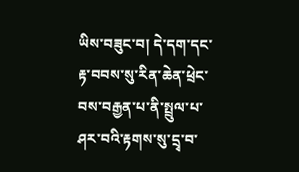ཡིས་བཟུང་བ། དེ་དག་དང་རྟ་བབས་སུ་རིན་ཆེན་ཕྲེང་བས་བརྒྱན་པ་ནི་སྤྲུལ་པ་ཤར་བའི་རྟགས་སུ་དྲྭ་བ་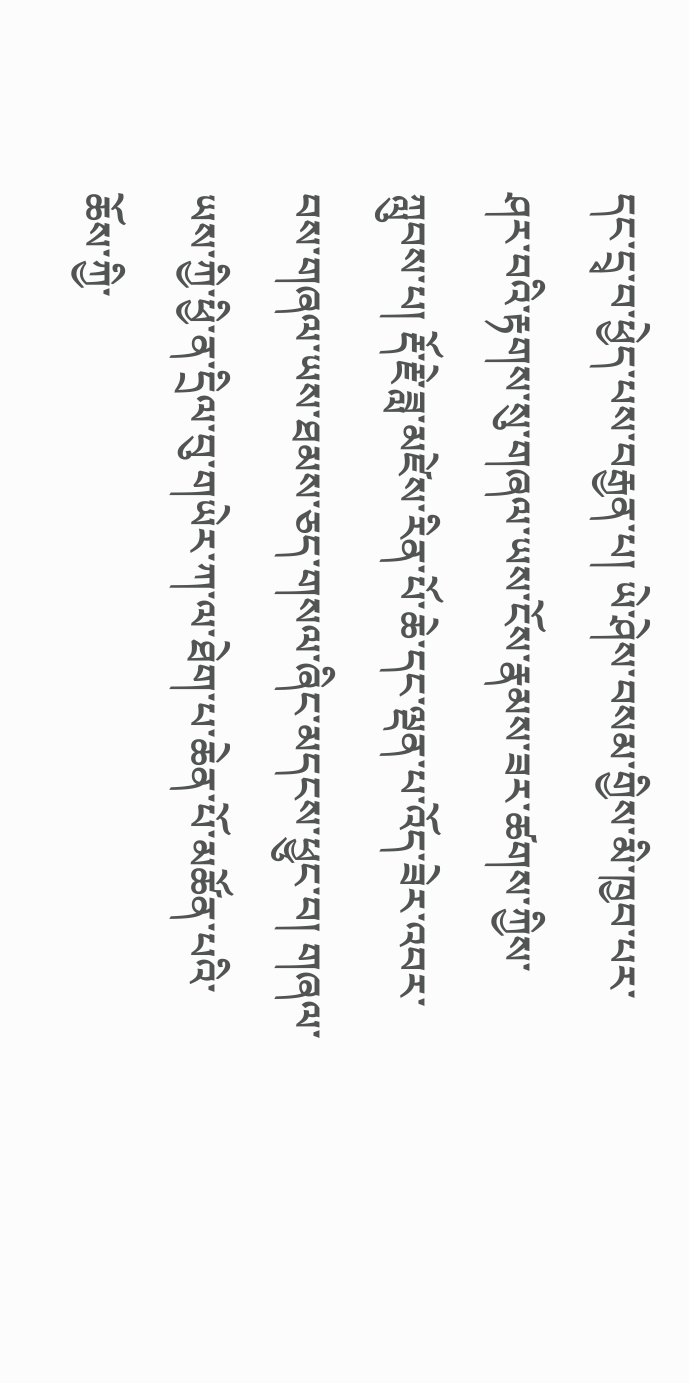དང་དྲྭ་བ་ཕྱེད་པས་བརྒྱན་པ། ཡེ་ཤེས་བསམ་གྱིས་མི་ཁྱབ་པར་ཤར་བའི་རྟགས་སུ་གཞལ་ཡས་ངོས་རྣམས་ཟར་ཚགས་ཀྱིས་ཀླུབས་པ། རྡོ་རྗེ་ཟླ་མཛེས་རིན་པོ་ཆེ་དང་ལྡན་པ་འོད་ཟེར་འབར་བས་གཞལ་ཡས་ཐམས་ཅད་གསལ་ཞིང་མདངས་ཕྱུང་བ། གཞལ་ཡས་ཀྱི་ཕྱི་ན་དྲིལ་བུ་གཡེར་ཀ་ལ་ཐེག་པ་ཆེན་པོ་མཚོན་པའི་ཆོས་ཀྱི་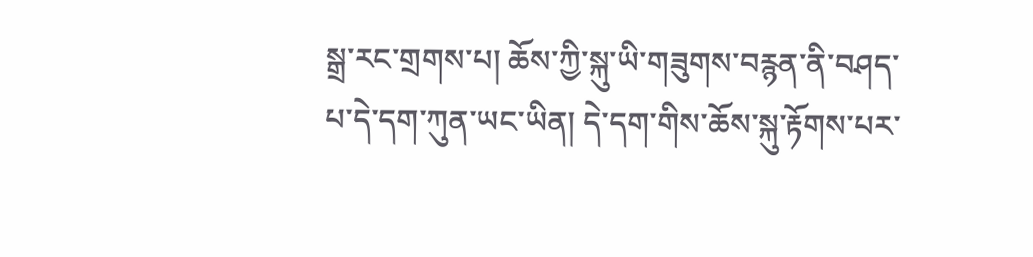སྒྲ་རང་གྲགས་པ། ཆོས་ཀྱི་སྐུ་ཡི་གཟུགས་བརྙན་ནི་བཤད་པ་དེ་དག་ཀུན་ཡང་ཡིན། དེ་དག་གིས་ཆོས་སྐུ་རྟོགས་པར་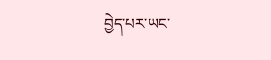བྱེད་པར་ཡང་